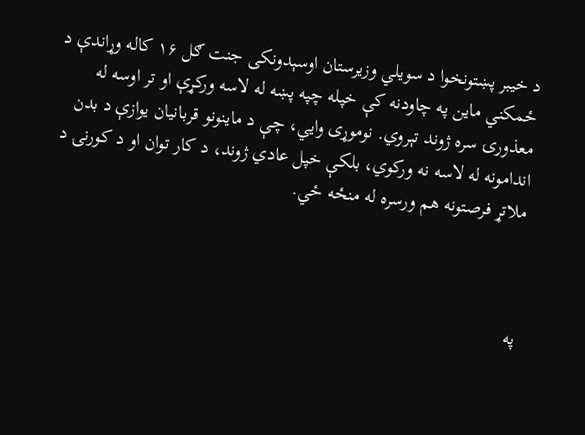د خیبر پښتونخوا د سویلي وزیرستان اوسېدونکی جنت ګل ۱۶ کاله وړاندې د ځمکني ماین په چاودنه کې خپله چپه پښه له لاسه ورکړې او تر اوسه له معذورۍ سره ژوند تېروي. نوموړی وايي، چې د ماینونو قربانیان یوازې د بدن اندامونه له لاسه نه ورکوي، بلکې خپل عادي ژوند، د کار توان او د کورنۍ د ملاتړ فرصتونه هم ورسره له منځه ځي.



په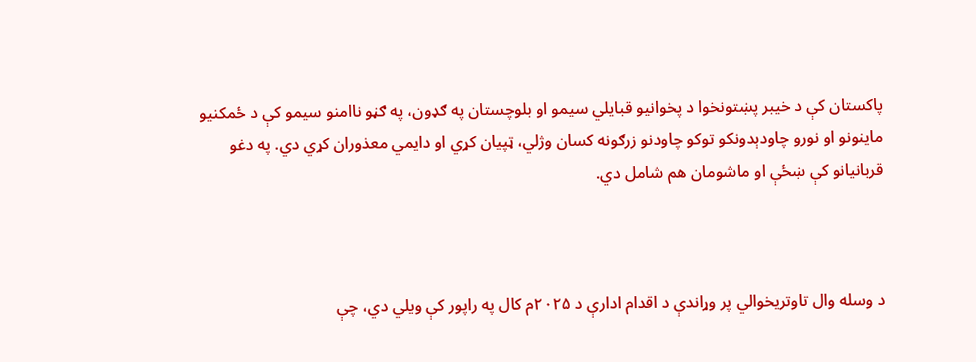پاکستان کې د خیبر پښتونخوا د پخوانیو قبایلي سیمو او بلوچستان په ګډون، په ګڼو ناامنو سیمو کې د ځمکنیو ماینونو او نورو چاودېدونکو توکو چاودنو زرګونه کسان وژلي، ټپیان کړي او دایمي معذوران کړي دي. په دغو قربانیانو کې ښځې او ماشومان هم شامل دي.



د وسله‌ وال تاوتریخوالي پر وړاندې د اقدام ادارې د ۲۰۲۵م کال په راپور کې ویلي دي، چې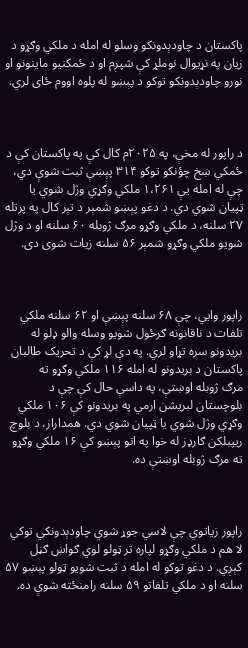پاکستان د چاودېدونکو وسلو له امله د ملکي وګړو د زیان په نړیوال نوملړ کې شپږم او د ځمکنیو ماینونو او نورو چاودېدونکو توکو د پېښو له پلوه اووم ځای لري.



د راپور له مخې، په ۲۰۲۵م کال کې په پاکستان کې د ځمکي ښخ چؤنکو توکو ۳۱۴ پېښې ثبت شوې دي، چې له امله یې ۱،۲۶۱ ملکي وګړي وژل شوي یا ټپیان شوي دي. د دغو پېښو شمېر د تېر کال په پرتله ۲۷ سلنه، د ملکي وګړو مرګ‌ ژوبله ۶۰ سلنه او د وژل شویو ملکي وګړو شمېر ۵۶ سلنه زیات شوی دی.



راپور وايي، چې ۶۸ سلنه پېښې او ۶۲ سلنه ملکي تلفات د ناقانونه ګرځول شویو وسله‌ والو ډلو له بریدونو سره تړاو لري. په دې لړ کې د تحریک طالبان پاکستان د بریدونو له امله ۱۱۶ ملکي وګړو ته مرګ ‌ژوبله اوښتې، په داسې حال کې چې د بلوچستان لبریشن ارمي په بریدونو کې ۱۰۶ ملکي وګړي وژل شوي یا ټپیان شوي دي. همداراز، د بلوچ ریپبلکن ګارډز له خوا په اتو پېښو کې ۱۶ ملکي وګړو ته مرګ‌ ژوبله اوښتې ده.



راپور زیاتوي چې لاسي جوړ شوي چاودېدونکي توکي لا هم د ملکي وګړو لپاره تر ټولو لوي ګواښ ګڼل کېږي. د دغو توکو له امله د ثبت شویو ټولو پېښو ۵۷ سلنه او د ملکي تلفاتو ۵۹ سلنه رامنځته شوې ده.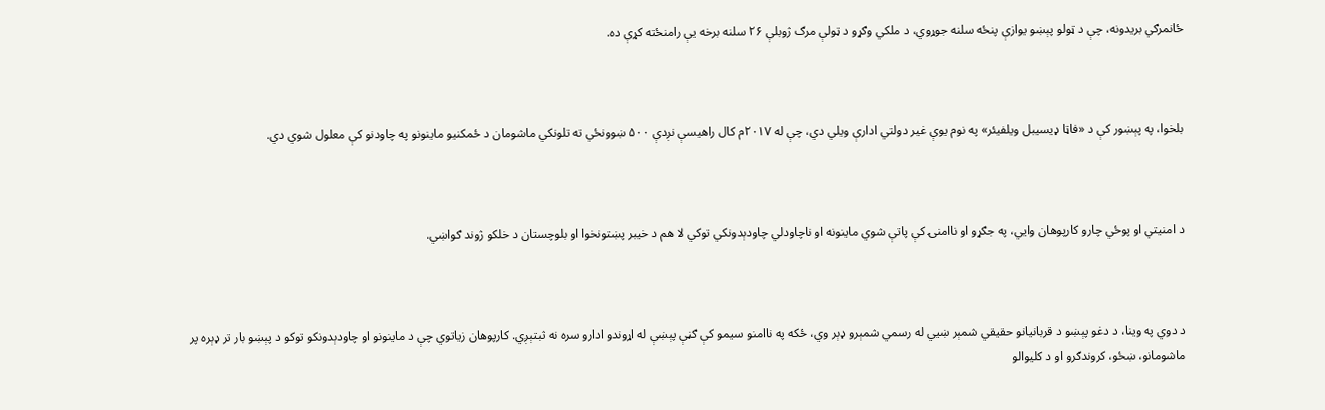ځانمرګي بریدونه، چې د ټولو پېښو یوازې پنځه سلنه جوړوي، د ملکي وګړو د ټولې مرګ‌ ژوبلې ۲۶ سلنه برخه یې رامنځته کړې ده.



بلخوا، په پېښور کې د «فاټا ډیسیبل ویلفیئر» په نوم یوې غیر دولتي ادارې ویلي دي، چې له ۲۰۱۷م کال راهیسې نږدې ۵۰۰ ښوونځي ته تلونکي ماشومان د ځمکنیو ماینونو په چاودنو کې معلول شوي دي.



د امنیتي او پوځي چارو کارپوهان وايي، په جګړو او ناامنۍ کې پاتې شوي ماینونه او ناچاودلي چاودېدونکي توکي لا هم د خیبر پښتونخوا او بلوچستان د خلکو ژوند ګواښي.



د دوي په وینا، د دغو پېښو د قربانیانو حقیقي شمېر ښیي له رسمي شمېرو ډېر وي، ځکه په ناامنو سیمو کې ګڼې پېښې له اړوندو ادارو سره نه ثبتېږي. کارپوهان زیاتوي چې د ماینونو او چاودېدونکو توکو د پېښو بار تر ډېره پر ماشومانو، ښځو، کروندګرو او د کلیوالو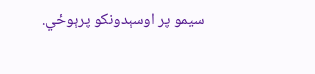سیمو پر اوسېدونکو پرېوځي.